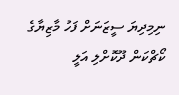ނިމިދިޔަ ސީޒަނަށް ފަހު މާޒިޔާގެ ކޯޗްކަން ދޫކޮށްލި އަލީ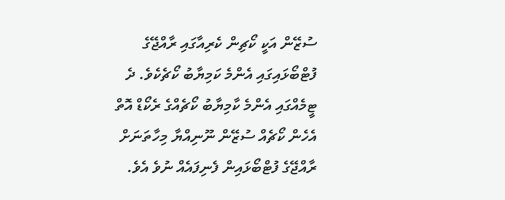ސުޒޭން އަކީ ކޯޗިން ކެރިއާގައި ރާއްޖޭގެ ފުޓްބޯޅައިގައި އެންމެ ކަމިޔާބު ކޯޗެކެވެ. ދެ ޓީމެއްގައި އެންމެ ކާމިޔާބު ކޯޗެއްގެ ރެކޯޑް އޮތް އެހެން ކޯޗެއް ސުޒޭން ނޫނިއްޔާ މިހާތަނަށް ރާއްޖޭގެ ފުޓްބޯޅައިން ފެނިފައެއް ނުވެ އެވެ.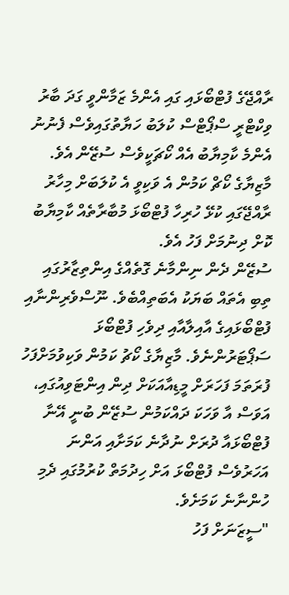ރާއްޖޭގެ ފުޓްބޯޅައި ގައި އެންމެ ޒަމާންވީ ގަދަ ބާރު ވިކްޓްރީ ސްޕޯޓްސް ކުލަބު ހަޔާތުގައިވެސް ފެނުނު އެންމެ ކާމިޔާބު އެއް ކޯޗަކީވެސް ސުޒޭން އެވެ. މާޒިޔާގެ ކޯޗް ކަމުން އެ ވަކިވީ އެ ކުލަބަށް މިހާރު ރާއްޖޭގައި ކުޅޭ ހުރިހާ ފުޓްބޯޅަ މުބާރާތެއް ކާމިޔާބު ކޮށް ދިނުމަށް ފަހު އެވެ.
ސުޒޭން ދެން ނިންމާނެ ގޮތެއްގެ އިންތިޒާރުގައި ތިބި އެތައް ބަޔަކު އެބަތިއްބެވެ. ނޫސްވެރިންނާއި ފުޓްބޯޅައިގެ އާއިލާއާއި ދިވެހި ފުޓްބޯޅަ ސަޕޯޓަރުންނެވެ. މާޒިޔާގެ ކޯޗު ކަމުން ވަކިވުމަށްފަހު ފުރަތަމަ ފަހަރަށް މީޑިއާއަކަށް ދިން އިންޓަވިއުގައި، އަވަސް އާ ވަހަކަ ދައްކަމުން ސުޒޭން ބުނީ އޭނާ ފުޓްބޯޅައާ ދުރަށް ނުދާނެ ކަމަށާއި އަންނަ އަހަރުވެސް ފުޓްބޯޅަ އަށް ހިދުމަތް ކުރުމުގައި ދެމި ހުންނާނެ ކަމަށެވެ.
"ސީޒަނަށް ފަހު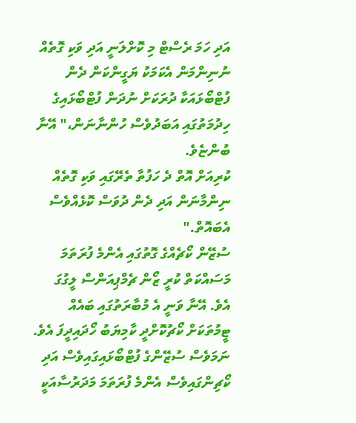އަދި ހަމަ ރެސްޓް މި ކޮށްލަނީ އަދި ވަކި ގޮތެއް ނުނިންމަން އެކަމަކު ޔަގީންކަން ދެން ފުޓްބޯޅައަކާ ދުރަކަށް ނުދަން ފުޓްބޯޅައިގެ ހިދުމަތުގައި އަބަދުވެސް ހުންނާނަން،" އޭނާ ބުންޏެވެ.
ކުރިއަށް އޮތް ދެ ހަފުތާ ތެރޭގައި ވަކި ގޮތެއް ނިންމާނަން އަދި ދެން ދުވަސް ކޮޅެއްވެސް އެބައޮތް."
ސުޒޭން ކޯޗެއްގެ ގޮތުގައި އެންމެ ފުރަތަމަ މަސައްކަތް ކުރީ ޒޯން ޗެމްޕިއަންސް ލީގުގަ އެވެ. އޭނާ ވަނީ އެ މުބާރަތުގައި ބައެއް ޓީމުތަކަށް ކޯޗުކޮށްދީ ކާމިޔަބު ހޯދައިދީފަ އެވެ. ނަމަވެސް ސުޒޭންގެ ފުޓްބޯޅައިގައިވެސް އަދި ކޯޗިންގައިވެސް އެންމެ ފުރަތަމަ މަދަރުސާއަކީ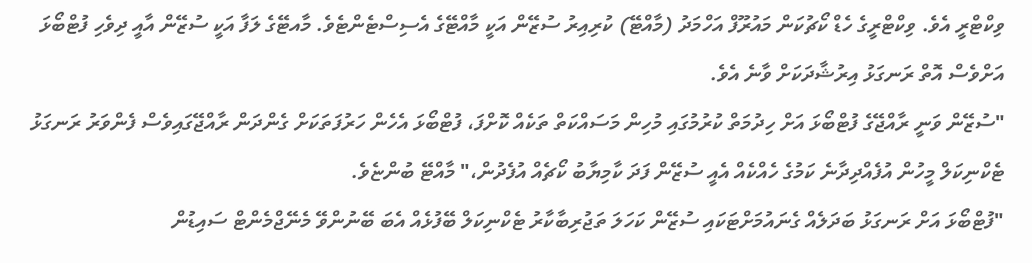ވިކްޓްރީ އެވެ. ވިކްޓްރީގެ ހެޑް ކޯޗުކަން މައުރޫފް އަހްމަދު (މާއްޓޭ) ކުރިއިރު ސުޒޭން އަކީ މާއްޓޭގެ އެސިސްޓެންޓެވެ. މާއޓޭގެ ލަފާ އަކީ ސުޒޭން އާއީ ދިވެހި ފުޓްބޯޅަ އަށްވެސް އޮތް ރަނގަޅު އިރުޝާދަކަށް ވާނެ އެވެ.
"ސުޒޭން ވަނީ ރާއްޖޭގެ ފުޓްބޯޅަ އަށް ހިދުމަތް ކުރުމުގައި މުހިން މަސައްކަތް ތަކެއް ކޮށްފަ، ފުޓްބޯޅަ އެހެން ހަރުފަތަކަށް ގެންދަން ރާއްޖޭގައިވެސް ފެންވަރު ރަނގަޅު ޓެކްނިކަލް މީހުން އުފެއްދިދާނެ ކަމުގެ ހެއްކެއް އެއީ ސުޒޭން ފަދަ ކާމިޔާބު ކޯޗެއް އުފެދުން،" މާއްޓޭ ބުންޏެވެ.
"ފުޓްބޯޅަ އަށް ރަނގަޅު ބަދަލެއް ގެނައުމަށްޓަކައި ސުޒޭން ކަހަލަ ތަޖުރިބާކާރު ޓެކްނިކަލް ބޭފުޅެއް އެބަ ބޭނުންވޭ މެނޭޖްމެންޓް ސައިޑުން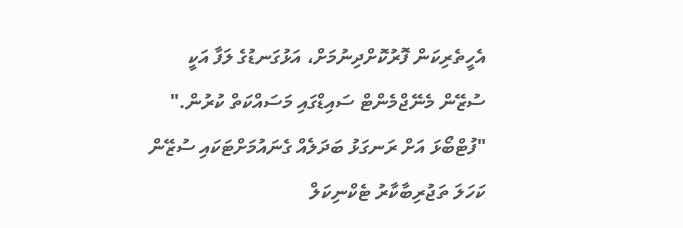އެހީތެރިކަން ފޮރުކޮށްދިނުމަށް، އަޅުގަނޑުގެ ލަފާ އަކީ ސުޒޭން މެނޭޖްމެންޓް ސައިޑްގައި މަސައްކަތް ކުރުން."
"ފުޓްބޯޅަ އަށް ރަނގަޅު ބަދަލެއް ގެނައުމަށްޓަކައި ސުޒޭން ކަހަލަ ތަޖުރިބާކާރު ޓެކްނިކަލް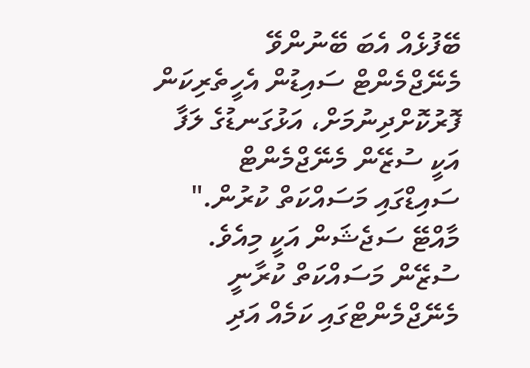ބޭފުޅެއް އެބަ ބޭނުންވޭ މެނޭޖްމެންޓް ސައިޑުން އެހީތެރިކަން ފޮރުކޮށްދިނުމަށް، އަޅުގަނޑުގެ ލަފާ އަކީ ސުޒޭން މެނޭޖްމެންޓް ސައިޑްގައި މަސައްކަތް ކުރުން." މާއްޓޭ ސަޖެޝަން އަކީ މިއެވެ.
ސުޒޭން މަސައްކަތް ކުރާނީ މެނޭޖްމެންޓްގައި ކަމެއް އަދި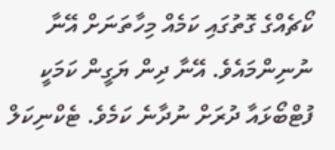ކޯޗެއްގެ ގޮތުގައި ކަމެއް މިހާތަނަށް އޭނާ ނުނިންމައެވެ. އޭނާ ދިން ޔަގީން ކަމަކީ ފުޓްބޯޅައާ ދުރަށް ނުދާނެ ކަމެވެ. ޓެކްނިކަލް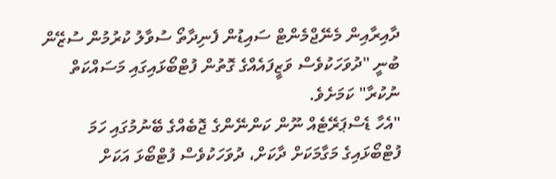ދާއިރާއިން މެނޭޖްމެންޓް ސައިޑުން ފެނިދާތޯ ސުވާލު ކުރުމުން ސުޒޭން ބުނީ "ދުވަހަކުވެސް ވަޒީފައެއްގެ ގޮތުން ފުޓްބޯޅައިގައި މަސައްކަތް ނުކުރާ" ކަމަށެވެ.
"އެހާ ޑެސްޕަރޭޓެއް ނޫން ކަންނޭންގެ ޖޮބެއްގެ ބޭނުމުގައި ހަމަ ފުޓްބޯޅައިގެ މަގާމަކަށް ދާކަށް، ދުވަހަކުވެސް ފުޓްބޯޅަ އަކަށް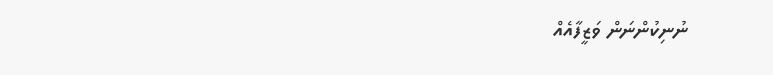ނުނިކުންނަން ވަޒީފާއެއް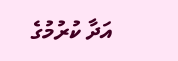އަދާ ކުރުމުގެ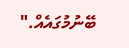ބޭނުމުގައެއް."